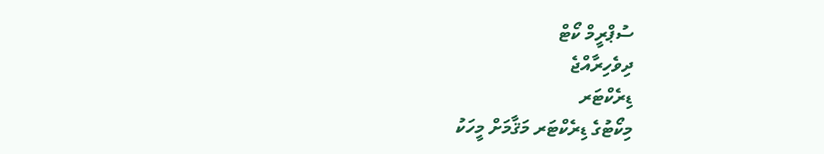ސުޕްރީމް ކޯޓް
ދިވެހިރާއްޖެ
ޑިރެކްޓަރ
މިކޯޓުގެ ޑިރެކްޓަރ މަޤާމަށް މީހަކު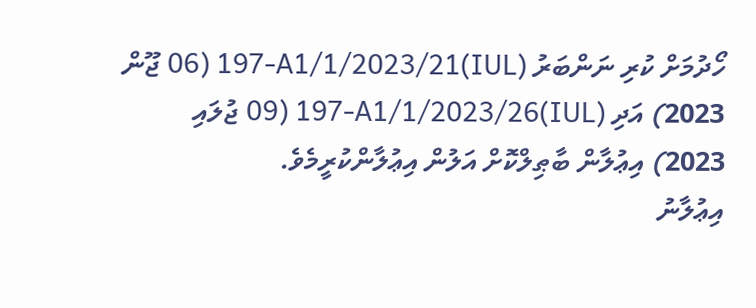ހޯދުމަށް ކުރި ނަންބަރު (IUL)197-A1/1/2023/21 (06 ޖޫން 2023) އަދި (IUL)197-A1/1/2023/26 (09 ޖުލައި 2023) އިޢުލާން ބާޠިލްކޮށް އަލުން އިޢުލާންކުރީމެވެ.
އިޢުލާނު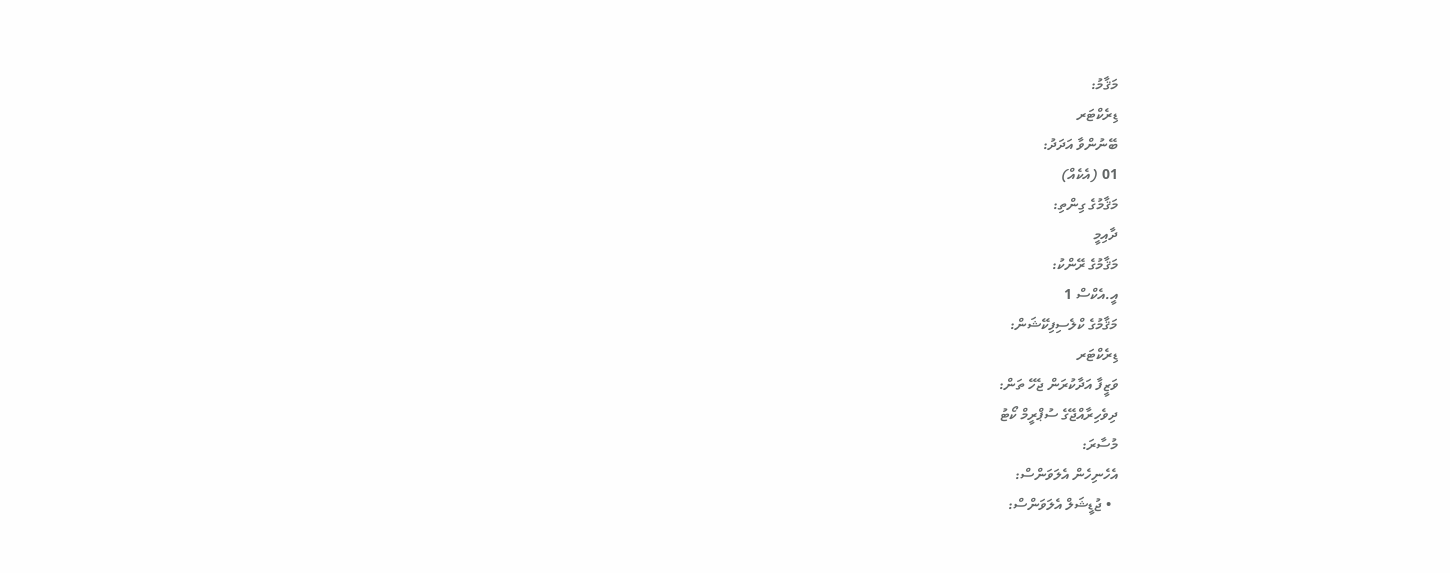މަޤާމު:
ޑިރެކްޓަރ
ބޭނުންވާ އަދަދު:
01 (އެކެއް)
މަޤާމުގެ ގިންތި:
ދާއިމީ
މަޤާމުގެ ރޭންކު:
އީ.އެކްސް 1
މަޤާމުގެ ކްލެސިފިކޭޝަން:
ޑިރެކްޓަރ
ވަޒީފާ އަދާކުރަން ޖެހޭ ތަން:
ދިވެހިރާއްޖޭގެ ސުޕްރީމް ކޯޓު
މުސާރަ:
އެހެނިހެން އެލަވަންސް:
  • ޖުޑީޝަލް އެލަވަންސް: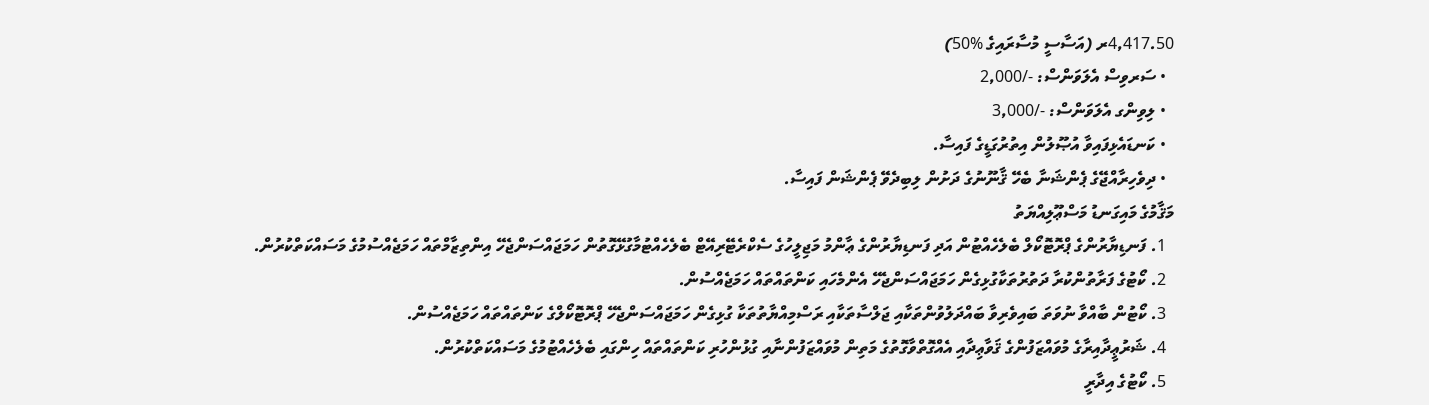4,417.50ރ (އަސާސީ މުސާރައިގެ %50)
  • ސަރވިސް އެލަވަންސް: -/2,000
  • ލިވިންގ އެލަވަންސް: -/3,000
  • ކަނޑައެޅިފައިވާ އުޞޫލުން އިތުރުގަޑީގެ ފައިސާ.
  • ދިވެހިރާއްޖޭގެ ޕެންޝަނާ ބެހޭ ޤާނޫނުގެ ދަށުން ލިބިދެވޭ ޕެންޝަން ފައިސާ.
މަޤާމުގެ މައިގަނޑު މަސްޢޫލިއްޔަތު
  1. ފަނޑިޔާރުންގެ ޕްރޮޓޮކޯލް ބެލެހެއްޓުން އަދި ފަނޑިޔާރުންގެ ޢާންމު މަޖިލީހުގެ ސެކްރެޓޭރިއޭޓް ބެލެހެއްޓުމާގުޅޭގޮތުން ހަމަޖައްސަންޖެހޭ އިންތިޒާމްތައް ހަމަޖެއްސުމުގެ މަސައްކަތްކުރުން.
  2. ކޯޓުގެ ފަރާތުންކުރާ ދަތުރުތަކާގުޅިގެން ހަމަޖައްސަންޖެހޭ އެންމެހައި ކަންތައްތައް ހަމަޖެއްސުން.
  3. ކޯޓުން ބާއްވާ ނުވަތަ ބައިވެރިވާ ބައްދަލުވުންތަކާއި ޖަލްސާތަކާއި ރަސްމިއްޔާތުތަކާ ގުޅިގެން ހަމަޖައްސަންޖެހޭ ޕްރޮޓޮކޯލްގެ ކަންތައްތައް ހަމަޖެއްސުން.
  4. ޝަރުޢީދާއިރާގެ މުވައްޒަފުންގެ ޤަވާޢިދާއި އެއްގޮތްވާގޮތުގެ މަތިން މުވައްޒަފުންނާއި ގުޅުންހުރި ކަންތައްތައް ހިންގައި ބެލެހެއްޓުމުގެ މަސައްކަތްކުރުން.
  5. ކޯޓުގެ އިދާރީ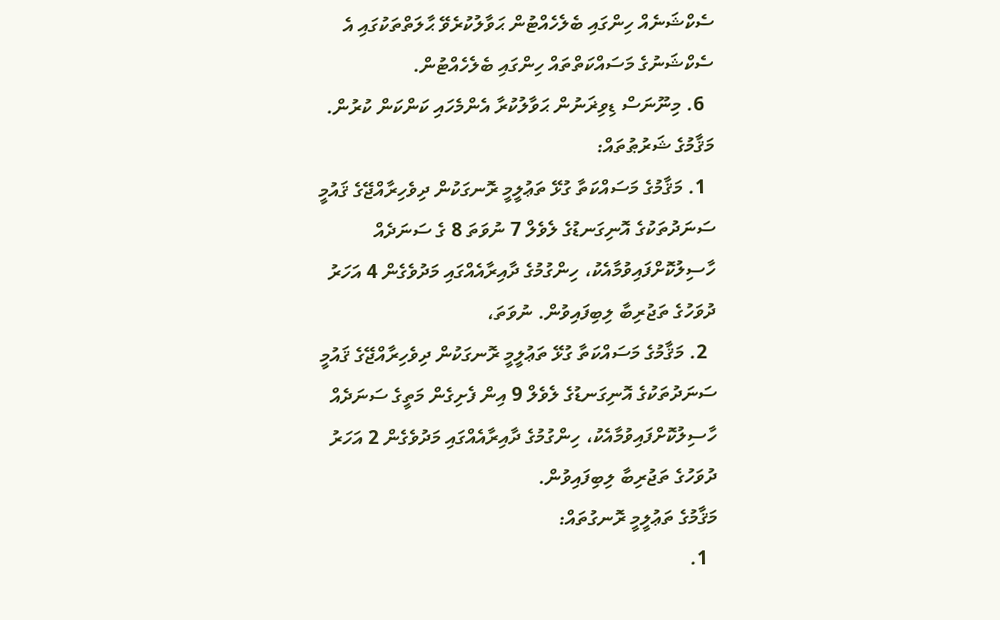ސެކްޝަނެއް ހިންގައި ބެލެހެއްޓުން ޙަވާލުކުރެވޭ ޙާލަތްތަކުގައި އެ ސެކްޝަނުގެ މަސައްކަތްތައް ހިންގައި ބެލެހެއްޓުން.
  6. މިނޫނަސް ޑިވިޜަނުން ޙަވާލުކުރާ އެންމެހައި ކަންކަން ކުރުން.
މަޤާމުގެ ޝަރުޠުތައް:
  1. މަޤާމުގެ މަސައްކަތާ ގުޅޭ ތަޢުލީމީ ރޮނގަކުން ދިވެހިރާއްޖޭގެ ޤައުމީ ސަނަދުތަކުގެ އޮނިގަނޑުގެ ލެވެލް 7 ނުވަތަ 8 ގެ ސަނަދެއް ހާސިލުކޮށްފައިވުމާއެކު، ހިންގުމުގެ ދާއިރާއެއްގައި މަދުވެގެން 4 އަހަރު ދުވަހުގެ ތަޖުރިބާ ލިބިފައިވުން. ނުވަތަ،
  2. މަޤާމުގެ މަސައްކަތާ ގުޅޭ ތަޢުލީމީ ރޮނގަކުން ދިވެހިރާއްޖޭގެ ޤައުމީ ސަނަދުތަކުގެ އޮނިގަނޑުގެ ލެވެލް 9 އިން ފެށިގެން މަތީގެ ސަނަދެއް ހާސިލުކޮށްފައިވުމާއެކު، ހިންގުމުގެ ދާއިރާއެއްގައި މަދުވެގެން 2 އަހަރު ދުވަހުގެ ތަޖުރިބާ ލިބިފައިވުން.
މަޤާމުގެ ތަޢުލީމީ ރޮނގުތައް:
  1.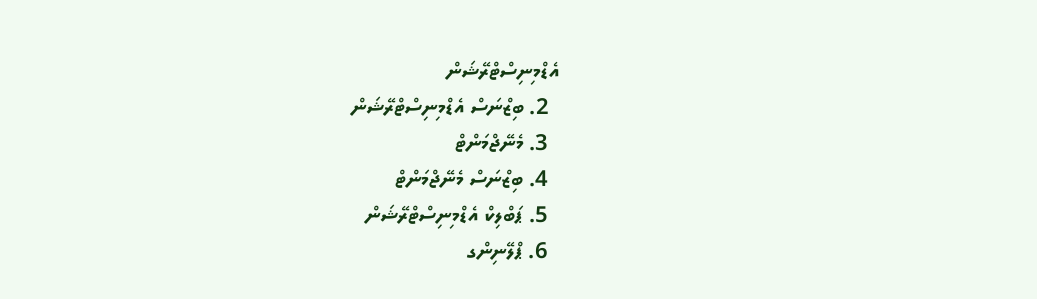އެޑްމިނިސްޓްރޭޝަން
  2. ބިޒްނަސް އެޑްމިނިސްޓްރޭޝަން
  3. މެނޭޖްމަންޓް
  4. ބިޒްނަސް މެނޭޖްމަންޓް
  5. ޕަބްލިކް އެޑްމިނިސްޓްރޭޝަން
  6. ޕްލޭނިންގ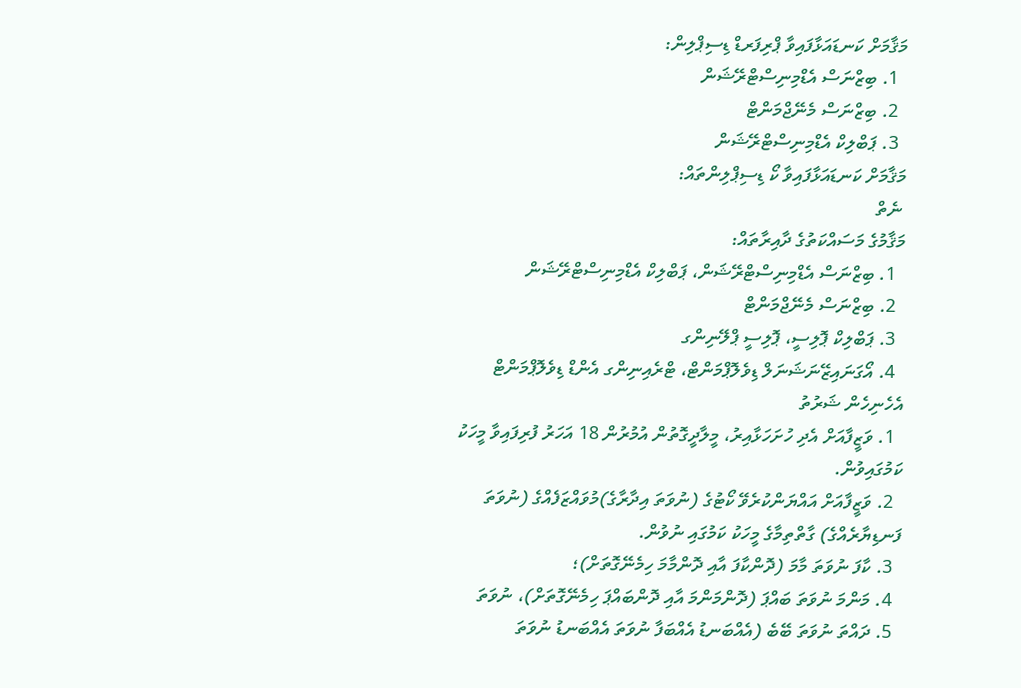މަޤާމަށް ކަނޑައަޅާފައިވާ ޕްރިފަރޑް ޑިސިޕްލިން:
  1. ބިޒްނަސް އެޑްމިނިސްޓްރޭޝަން
  2. ބިޒްނަސް މެނޭޖްމަންޓް
  3. ޕަބްލިކް އެޑްމިނިސްޓްރޭޝަން
މަޤާމަށް ކަނޑައަޅާފައިވާ ކޯ ޑިސިޕްލިންތައް:
 ނެތް
މަޤާމުގެ މަސައްކަތުގެ ދާއިރާތައް:
  1. ބިޒްނަސް އެޑްމިނިސްޓްރޭޝަން، ޕަބްލިކް އެޑްމިނިސްޓްރޭޝަން
  2. ބިޒްނަސް މެނޭޖްމަންޓް
  3. ޕަބްލިކް ޕޮލިސީ، ޕޮލިސީ ޕްލޭނިންގ
  4. އޯގަނައިޒޭނަޝަނަލް ޑިވެލޮޕްމަންޓް، ޓްރެއިނިންގ އެންޑް ޑިވެލޮޕްމަންޓް
އެހެނިހެން ޝަރުތު
  1. ވަޒީފާއަށް އެދި ހުށަހަޅާއިރު، މީލާދީގޮތުން އުމުރުން 18 އަހަރު ފުރިފައިވާ މީހަކު ކަމުގައިވުން.
  2. ވަޒީފާއަށް އައްޔަންކުރެވޭ ކޯޓުގެ (ނުވަތަ އިދާރާގެ)މުވައްޒަފެއްގެ (ނުވަތަ ފަނޑިޔާރެއްގެ) ގާތްތިމާގެ މީހަކު ކަމުގައި ނުވުން.
  3. ކާފަ ނުވަތަ މާމަ (ދޮންކާފަ އާއި ދޮންމާމަ ހިމެނޭގޮތަށް)؛
  4. މަންމަ ނުވަތަ ބައްޕަ (ދޮންމަންމަ އާއި ދޮންބައްޕަ ހިމެނޭގޮތަށް)، ނުވަތަ
  5. ދައްތަ ނުވަތަ ބޭބެ (އެއްބަނޑު އެއްބަފާ ނުވަތަ އެއްބަނޑު ނުވަތަ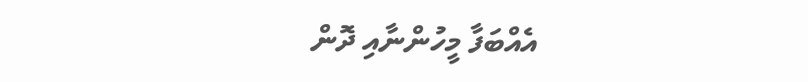އެއްބަފާ މީހުންނާއި ދޮން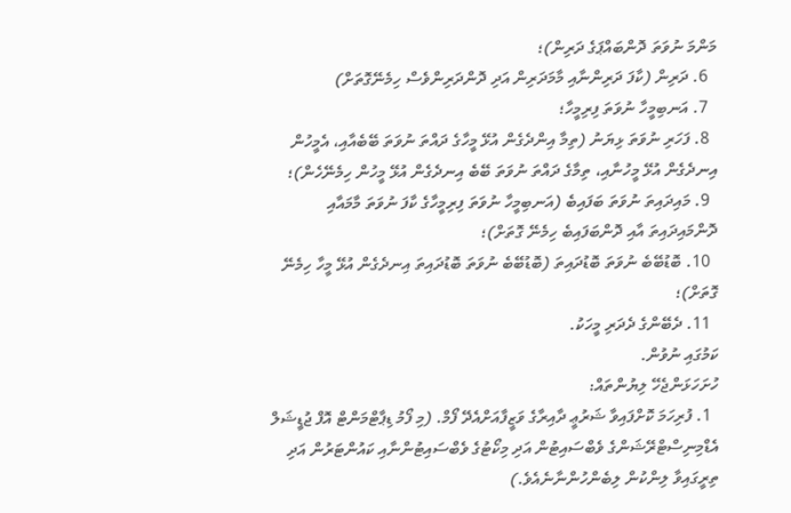މަންމަ ނުވަތަ ދޮންބައްޕަގެ ދަރިން)؛
  6. ދަރިން (ކާފަ ދަރިންނާއި މާމަދަރިން އަދި ދޮންދަރިންވެސް ހިމެނޭގޮތަށް)
  7. އަނބިމީހާ ނުވަތަ ފިރިމީހާ؛
  8. ފަހަރި ނުވަތަ ޅިޔަނު (ތިމާ އިންދެގެން އުޅޭ މީހާގެ ދައްތަ ނުވަތަ ބޭބެއާއި، އެމީހުން އިނދެގެން އުޅޭ މީހުނާއި، ތިމާގެ ދައްތަ ނުވަތަ ބޭބެ އިނދެގެން އުޅޭ މީހުން ހިމެނޭހެން)؛
  9. މައިދައިތަ ނުވަތަ ބަފައިބެ (އަނބިމީހާ ނުވަތަ ފިރިމީހާގެ ކާފަ ނުވަތަ މާމައާއި ދޮންމައިދައިތަ އާއި ދޮންބަފައިބެ ހިމެނޭ ގޮތަށް)؛
  10. ބޮޑުބޭބެ ނުވަތަ ބޮޑުދައިތަ (ބޮޑުބޭބެ ނުވަތަ ބޮޑުދައިތަ އިނދެގެން އުޅޭ މީހާ ހިމެނޭ ގޮތަށް)؛
  11. ދެބޭންގެ ދެދަރި މީހަކު.
ކަމުގައި ނުވުން.
ހުށަހަޅަންޖެހޭ ލިޔުންތައް:
  1. ފުރިހަމަ ކޮށްފައިވާ ޝަރުޢީ ދާއިރާގެ ވަޒީފާއަށްއެދޭ ފޯމް. (މި ފޯމު ޑިޕާޓްމަންޓް އޮފް ޖުޑީޝަލް އެޑްމިނިސްޓްރޭޝަންގެ ވެބްސައިޓުން އަދި މިކޯޓުގެ ވެބްސައިޓުންނާއި ކައުންޓަރުން އަދި ތިރީގައިވާ ލިންކުން ލިބެންހުންނާނެއެވެ.)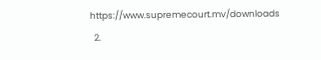https://www.supremecourt.mv/downloads
  2.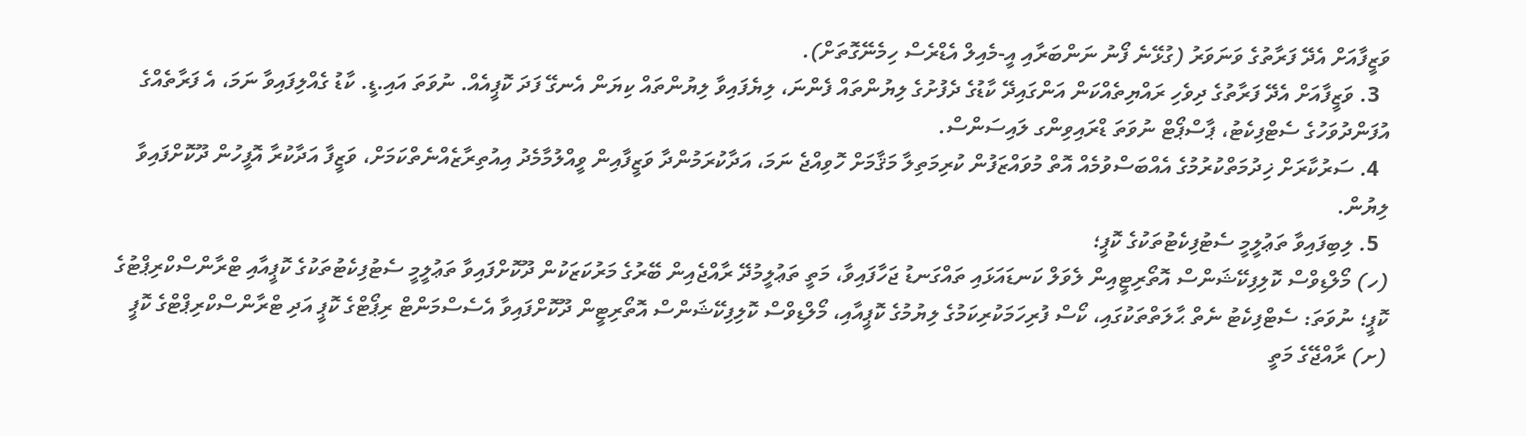ވަޒީފާއަށް އެދޭ ފަރާތުގެ ވަނަވަރު (ގުޅޭނެ ފޯނު ނަންބަރާއި އީ-މެއިލް އެޑްރެސް ހިމެނޭގޮތަށް).
  3. ވަޒީފާއަށް އެދޭ ފަރާތުގެ ދިވެހި ރައްޔިތެއްކަން އަންގައިދޭ ކާޑުގެ ދެފުށުގެ ލިޔުންތައް ފެންނަ، ލިޔެފައިވާ ލިޔުންތައް ކިޔަން އެނގޭ ފަދަ ކޮޕީއެއް. ނުވަތަ އައި.ޑީ. ކާޑު ގެއްލިފައިވާ ނަމަ، އެ ފަރާތެއްގެ އުފަންދުވަހުގެ ސެޓްފިކެޓު، ޕާސްޕޯޓް ނުވަތަ ޑްރައިވިންގ ލައިސަންސް.
  4. ސަރުކާރަށް ޚިދުމަތްކުރުމުގެ އެއްބަސްވުމެއް އޮތް މުވައްޒަފުން ކުރިމަތިލާ މަޤާމަށް ހޮވިއްޖެ ނަމަ، އަދާކުރަމުންދާ ވަޒީފާއިން ވީއްލުމާމެދު އިއުތިރާޒެއްނެތްކަމަށް، ވަޒީފާ އަދާކުރާ އޮފީހުން ދޫކޮށްފައިވާ ލިޔުން.
  5. ލިބިފައިވާ ތަޢުލީމީ ސެޓުފިކެޓުތަކުގެ ކޮޕީ؛
(ހ) މޯލްޑިވްސް ކޮލިފިކޭޝަންސް އޮތޯރިޓީއިން ލެވަލް ކަނޑައަޅައި ތައްގަނޑު ޖަހާފައިވާ، މަތީ ތަޢުލީމުދޭ ރާއްޖެއިން ބޭރުގެ މަރުކަޒަކުން ދޫކޮށްފައިވާ ތަޢުލީމީ ސެޓުފިކެޓުތަކުގެ ކޮޕީއާއި ޓްރާންސްކްރިޕްޓުގެ ކޮޕީ؛ ނުވަތަ: ސެޓްފިކެޓު ނެތް ޙާލަތްތަކުގައި، ކޯސް ފުރިހަމަކުރިކަމުގެ ލިޔުމުގެ ކޮޕީއާއި، މޯލްޑިވްސް ކޮލިފިކޭޝަންސް އޮތޯރިޓީން ދޫކޮށްފައިވާ އެސެސްމަންޓް ރިޕޯޓްގެ ކޮޕީ އަދި ޓްރާންސްކްރިޕްޓްގެ ކޮޕީ
(ށ) ރާއްޖޭގެ މަތީ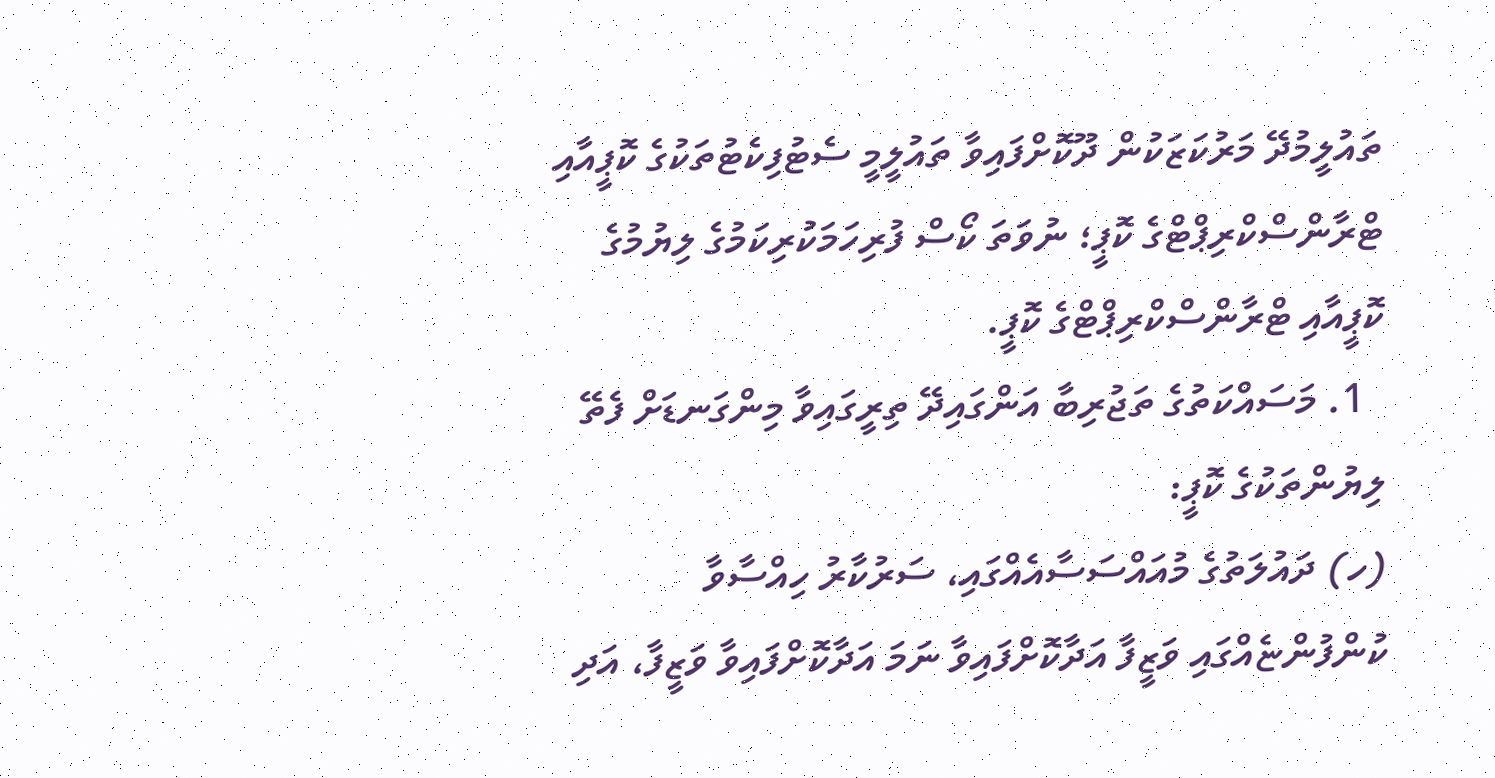ތައުލީމުދޭ މަރުކަޒަކުން ދޫކޮށްފައިވާ ތައުލީމީ ސެޓުފިކެޓުތަކުގެ ކޮޕީއާއި ޓްރާންސްކްރިޕްޓްގެ ކޮޕީ؛ ނުވަތަ ކޯސް ފުރިހަމަކުރިކަމުގެ ލިޔުމުގެ ކޮޕީއާއި ޓްރާންސްކްރިޕްޓްގެ ކޮޕީ.
  1. މަސައްކަތުގެ ތަޖުރިބާ އަންގައިދޭ ތިރީގައިވާ މިންގަނޑަށް ފެތޭ ލިޔުންތަކުގެ ކޮޕީ:
(ހ) ދައުލަތުގެ މުއައްސަސާއެއްގައި، ސަރުކާރު ހިއްސާވާ ކުންފުންޏެއްގައި ވަޒީފާ އަދާކޮށްފައިވާ ނަމަ އަދާކޮށްފައިވާ ވަޒީފާ، އަދި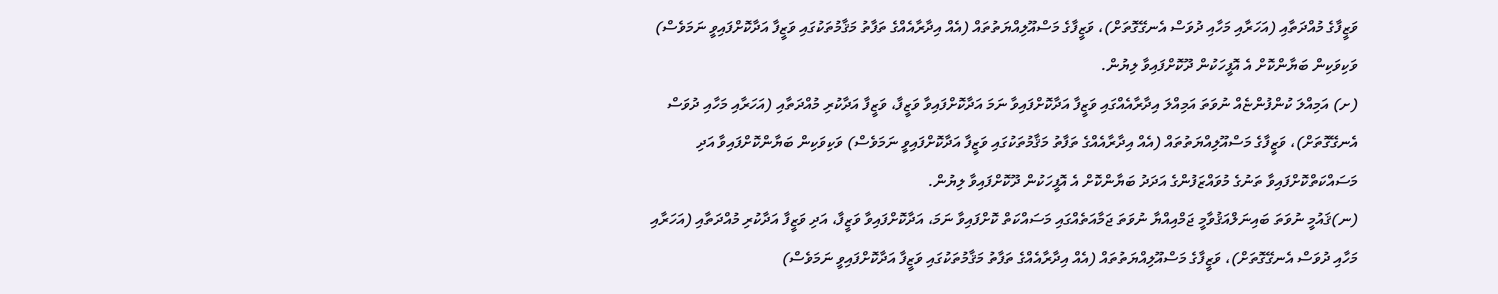ވަޒީފާގެ މުއްދަތާއި (އަހަރާއި މަހާއި ދުވަސް އެނގޭގޮތަށް)، ވަޒީފާގެ މަސްއޫލިއްޔަތުތައް (އެއް އިދާރާއެއްގެ ތަފާތު މަޤާމުތަކުގައި ވަޒީފާ އަދާކޮށްފައިވީ ނަމަވެސް) ވަކިވަކިން ބަޔާންކޮށް އެ އޮފީހަކުން ދޫކޮށްފައިވާ ލިޔުން.
(ށ) އަމިއްލަ ކުންފުންޏެއް ނުވަތަ އަމިއްލަ އިދާރާއެއްގައި ވަޒީފާ އަދާކޮށްފައިވާ ނަމަ އަދާކޮށްފައިވާ ވަޒީފާ، ވަޒީފާ އަދާކުރި މުއްދަތާއި (އަހަރާއި މަހާއި ދުވަސް އެނގޭގޮތަށް)، ވަޒީފާގެ މަސްއޫލިއްޔަތުތައް (އެއް އިދާރާއެއްގެ ތަފާތު މަޤާމުތަކުގައި ވަޒީފާ އަދާކޮށްފައިވީ ނަމަވެސް) ވަކިވަކިން ބަޔާންކޮށްފައިވާ އަދި މަސައްކަތްކޮށްފައިވާ ތަނުގެ މުވައްޒަފުންގެ އަދަދު ބަޔާންކޮށް އެ އޮފީހަކުން ދޫކޮށްފައިވާ ލިޔުން.
(ނ)ޤައުމީ ނުވަތަ ބައިނަލްއަޤުވާމީ ޖަމްއިއްޔާ ނުވަތަ ޖަމާއަތެއްގައި މަސައްކަތް ކޮށްފައިވާ ނަމަ، އަދާކޮށްފައިވާ ވަޒީފާ، އަދި ވަޒީފާ އަދާކުރި މުއްދަތާއި (އަހަރާއި މަހާއި ދުވަސް އެނގޭގޮތަށް)، ވަޒީފާގެ މަސްއޫލިއްޔަތުތައް (އެއް އިދާރާއެއްގެ ތަފާތު މަޤާމުތަކުގައި ވަޒީފާ އަދާކޮށްފައިވީ ނަމަވެސް)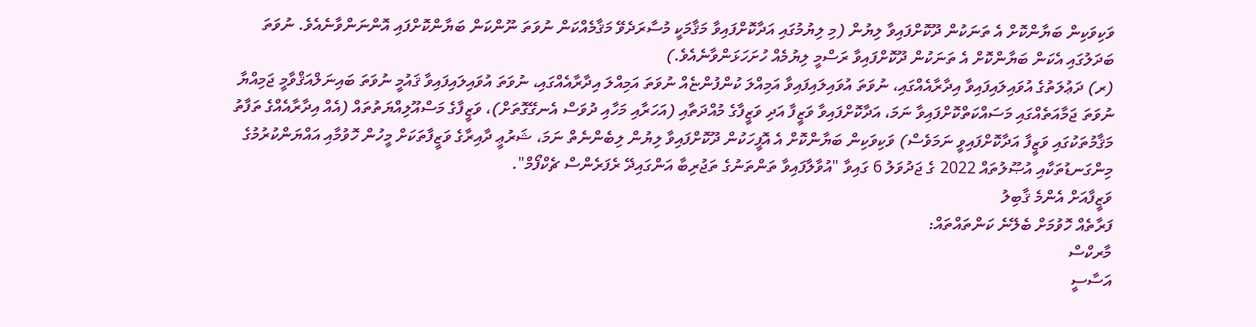ވަކިވަކިން ބަޔާންކޮށް އެ ތަނަކުން ދޫކޮށްފައިވާ ލިޔުން (މި ލިޔުމުގައި އަދާކޮށްފައިވާ މަޤާމަކީ މުސާރަދެވޭ މަޤާމެއްކަން ނުވަތަ ނޫންކަން ބަޔާންކޮށްފައި އޮންނަންވާނެއެވެ. ނުވަތަ ބަދަލުގައި އެކަން ބަޔާންކޮށް އެ ތަނަކުން ދޫކޮށްފައިވާ ރަސްމީ ލިޔުމެއް ހުށަހަޅަންވާނެއެވެ.)
(ރ) ދަޢުލަތުގެ އުވައިލައިފައިވާ އިދާރާއެއްގައި، ނުވަތަ އުވައިލައިފައިވާ އަމިއްލަ ކުންފުންޏެއް ނުވަތަ އަމިއްލަ އިދާރާއެއްގައި، ނުވަތަ އުވައިލައިފައިވާ ޤައުމީ ނުވަތަ ބައިނަލްއަޤްވާމީ ޖަމިއްޔާ ނުވަތަ ޖަމާއަތެއްގައި މަސައްކަތްކޮށްފައިވާ ނަމަ، އަދާކޮށްފައިވާ ވަޒީފާ އަދި ވަޒީފާގެ މުއްދަތާއި (އަހަރާއި މަހާއި ދުވަސް އެނގޭގޮތަށް)، ވަޒީފާގެ މަސްއޫލިއްޔަތުތައް (އެއް އިދާރާއެއްގެ ތަފާތު މަޤާމުތަކުގައި ވަޒީފާ އަދާކޮށްފައިވީ ނަމަވެސް) ވަކިވަކިން ބަޔާންކޮށް އެ އޮފީހަކުން ދޫކޮށްފައިވާ ލިޔުން ލިބެންނެތް ނަމަ، ޝަރުޢީ ދާއިރާގެ ވަޒީފާތަކަށް މީހުން ހޮވުމާއި އައްޔަންކުރުމުގެ މިންގަނޑުތަކާއި އުޞޫލުތައް 2022 ގެ ޖަދުވަލު 6 ގައިވާ "އުވާލާފައިވާ ތަންތަނުގެ ތަޖުރިބާ އަންގައިދޭ ރެފަރެންސް ޗެކްފޯމް".
ވަޒީފާއަށް އެންމެ ޤާބިލު
ފަރާތެއް ހޮވުމަށް ބެލޭނެ ކަންތައްތައް:
މާރކްސް
އަސާސީ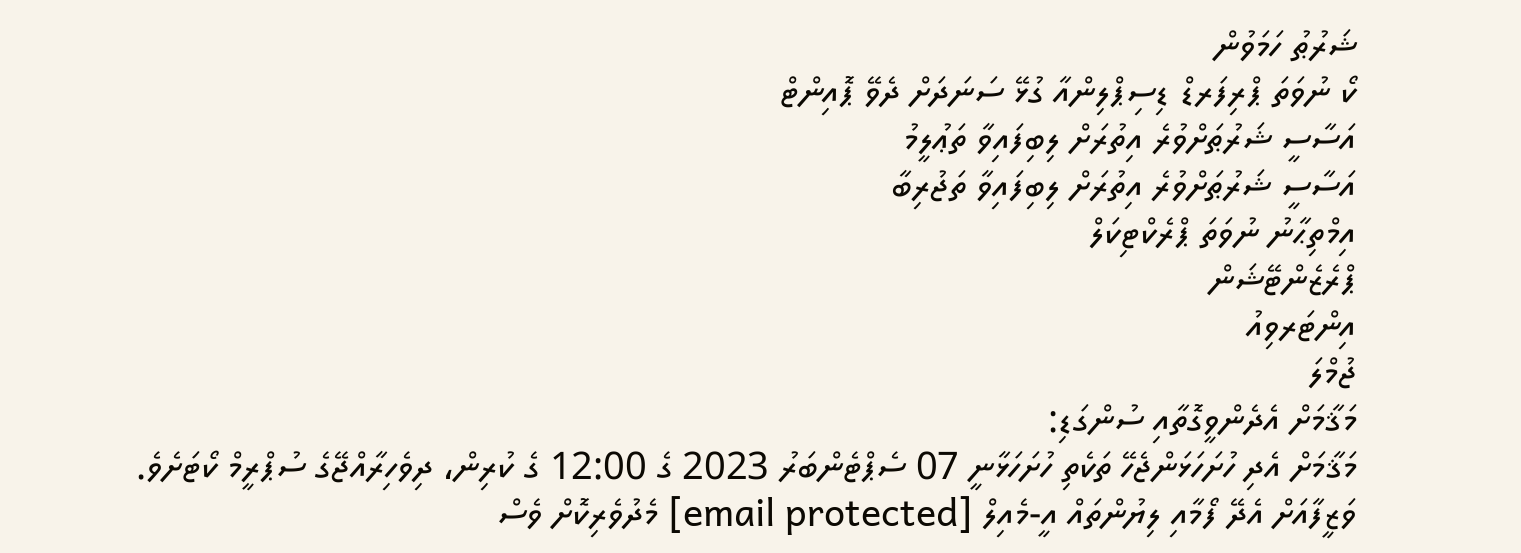ޝަރުޠު ހަމަވުން
ކޯ ނުވަތަ ޕްރިފަރޑް ޑިސިޕްލިންއާ ގުޅޭ ސަނަދަށް ދެވޭ ޕޮއިންޓް
އަސާސީ ޝަރުޠަށްވުރެ އިތުރަށް ލިބިފައިވާ ތަޢުލީމު
އަސާސީ ޝަރުޠަށްވުރެ އިތުރަށް ލިބިފައިވާ ތަޖުރިބާ
އިމްތިޙާނު ނުވަތަ ޕްރެކްޓިކަލް
ޕްރެޒެންޓޭޝަން
އިންޓަރވިއު
ޖުމްލަ
މަޤާމަށް އެދެންވީގޮތާއި ސުންގަޑި:
މަޤާމަށް އެދި ހުށަހަޅަންޖެހޭ ތަކެތި ހުށަހަޅާނީ 07 ސެޕްޓެންބަރު 2023 ގެ 12:00 ގެ ކުރިން، ދިވެހިރާއްޖޭގެ ސުޕްރީމް ކޯޓަށެވެ. ވަޒީފާއަށް އެދޭ ފޯމާއި ލިޔުންތައް އީ-މެއިލް [email protected] މެދުވެރިކޮށް ވެސް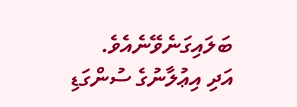ބަލައިގަނެވޭނެއެވެ.
އަދި އިޢުލާނުގެ ސުންގަޑި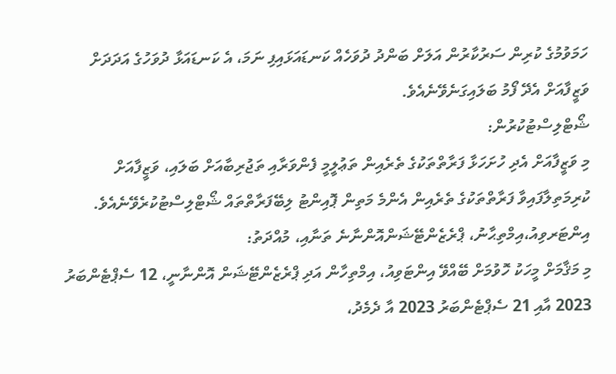ހަމަވުމުގެ ކުރިން ސަރުކާރުން އަލަށް ބަންދު ދުވަހެއް ކަނޑައަޅައިފި ނަމަ، އެ ކަނޑައަޅާ ދުވަހުގެ އަދަދަށް ވަޒީފާއަށް އެދޭ ފޯމު ބަލައިގަނެވޭނެއެވެ.
ޝޯޓްލިސްޓުކުރުން:
މި ވަޒީފާއަށް އެދި ހުށަހަޅާ ފަރާތްތަކުގެ ތެރެއިން ތަޢުލީމީ ފެންވަރާއި ތަޖުރިބާއަށް ބަލައި، ވަޒީފާއަށް ކުރިމަތިލާފައިވާ ފަރާތްތަކުގެ ތެރެއިން އެންމެ މަތިން ޕޮއިންޓު ލިބޭފަރާތްތައް ޝޯޓްލިސްޓުކުރެވޭނެއެވެ.
އިންޓަރވިއު،އިމްތިޙާނު، ޕްރެޒެންޓޭޝަންއޮންނާނެ ތަނާއި، މުއްދަތު:
މި މަޤާމަށް މީހަކު ހޮވުމަށް ބޭއްވޭ އިންޓަވިއު، އިމްތިހާން އަދި ޕްރެޒެންޓޭޝަން އޮންނާނީ، 12 ސެޕްޓެންބަރު 2023 އާއި 21 ސެޕްޓެންބަރު 2023 އާ ދެމެދު،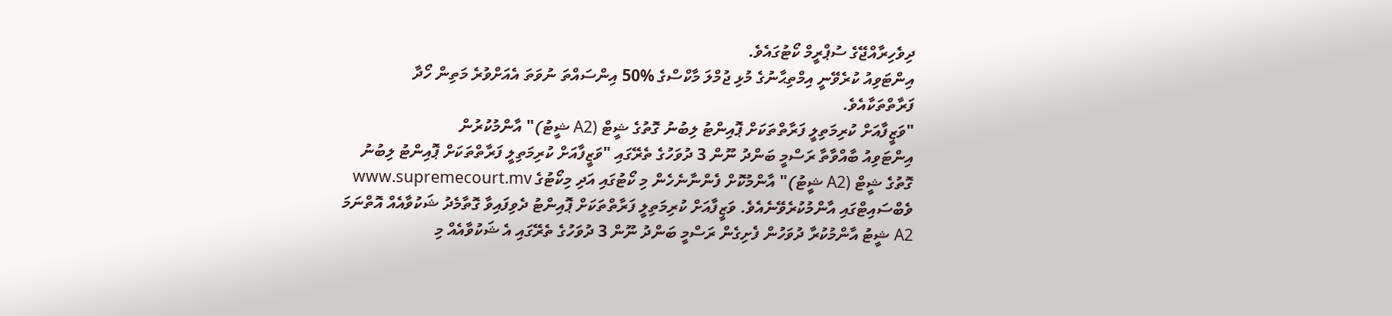ދިވެހިރާއްޖޭގެ ސުޕްރީމް ކޯޓުގައެވެ.
އިންޓަވިއު ކުރެވޭނީ އިމްތިޙާނުގެ މުޅި ޖުމްލަ މާކްސްގެ %50 އިންސައްތަ ނުވަތަ އެއަށްވުރެ މަތިން ހޯދާ ފަރާތްތަކާއެވެ.
"ވަޒީފާއަށް ކުރިމަތިލީ ފަރާތްތަކަށް ޕޮއިންޓު ލިބުނު ގޮތުގެ ޝީޓް (A2 ޝީޓު)" އާންމުކުރުން
އިންޓަވިއު ބާއްވާތާ ރަސްމީ ބަންދު ނޫން 3 ދުވަހުގެ ތެރޭގައި "ވަޒީފާއަށް ކުރިމަތިލީ ފަރާތްތަކަށް ޕޮއިންޓު ލިބުނު ގޮތުގެ ޝީޓް (A2 ޝީޓު)" އާންމުކޮށް ފެންނާނެހެން މި ކޯޓުގައި އަދި މިކޯޓުގެ www.supremecourt.mv ވެބްސައިޓްގައި އާންމުކުރެވޭނެއެވެ. ވަޒީފާއަށް ކުރިމަތިލީ ފަރާތްތަކަށް ޕޮއިންޓު ދެވިފައިވާ ގޮތާމެދު ޝަކުވާއެއް އޮތްނަމަ A2 ޝީޓު އާންމުކުރާ ދުވަހުން ފެށިގެން ރަސްމީ ބަންދު ނޫން 3 ދުވަހުގެ ތެރޭގައި އެ ޝަކުވާއެއް މި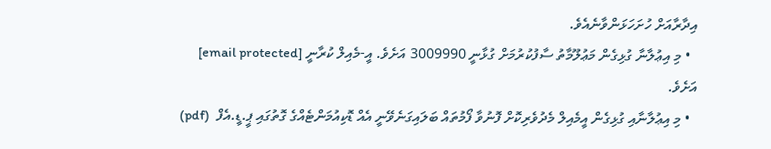އިދާރާއަށް ހުށަހަޅަންވާނެއެވެ.
  • މި އިޢުލާނާ ގުޅިގެން މަޢުލޫމާތު ސާފުކުރުމަށް ގުޅާނީ 3009990 އަށެވެ. އީ-މެއިލް ކުރާނީ [email protected] އަށެވެ.
  • މި އިޢުލާނާއި ގުޅިގެން އީމެއިލް މެދުވެރިކޮށް ފޮނުވާ ފޯމުތައް ބަލައިގަނެވޭނީ އެއް ޑޮކިއުމަންޓެއްގެ ގޮތުގައި ޕީ.ޑީ.އެފް  (pdf)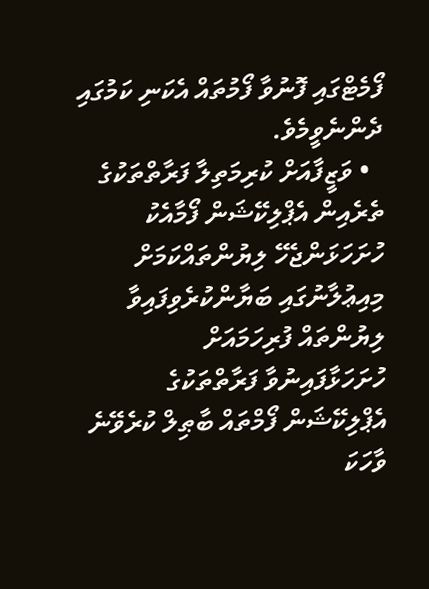ފޯމެޓްގައި ފޮނުވާ ފޯމުތައް އެކަނި ކަމުގައި ދެންނެވީމެވެ.
  • ވަޒީފާއަށް ކުރިމަތިލާ ފަރާތްތަކުގެ ތެރެއިން އެޕްލިކޭޝަން ފޯމާއެކު ހުށަހަޅަންޖެހޭ ލިޔުންތައްކަމަށް މިއިޢުލާނުގައި ބަޔާންކުރެވިފައިވާ ލިޔުންތައް ފުރިހަމައަށް ހުށަހަޅާފައިނުވާ ފަރާތްތަކުގެ އެޕްލިކޭޝަން ފޯމްތައް ބާޠިލް ކުރެވޭނެ ވާހަކަ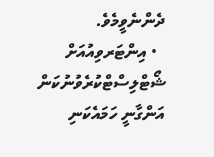ދެންނެވީމެވެ.
  • އިންޓަރވިއުއަށް ޝޯޓްލިސްޓްކުރެވުނުކަން އަންގާނީ ހަމައެކަނި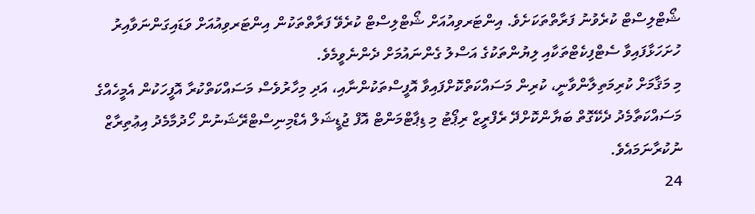ޝޯޓްލިސްޓް ކުރެވުނު ފަރާތްތަކަށެވެ. އިންޓަރވިއުއަށް ޝޯޓްލިސްޓް ކުރެވޭ ފަރާތްތަކުން އިންޓަރވިއުއަށް ވަޑައިގަންނަވާއިރު ހުށަހަޅާފައިވާ ސެޓްފިކެޓްތަކާއި ލިޔުންތަކުގެ އަސްލު ގެންނައުމަށް ދެންނެވީމެވެ.
މި މަޤާމަށް ކުރިމަތިލާންވާނީ، ކުރިން މަސައްކަތްކޮށްފައިވާ އޮފީސްތަކުންނާއި، އަދި މިހާރުވެސް މަސައްކަތްކުރާ އޮފީހަކުން އެމީހެއްގެ މަސައްކަތާމެދު ދެކޭގޮތް ބަޔާންކޮށްދޭ ރެފްރީޒް ރިޕޯޓު މި ޑިޕާޓްމަންޓް އޮފް ޖުޑީޝަލް އެޑްމިނިސްޓްރޭޝަނުން ހޯދުމާމެދު އިޢުތިރާޒް ނުކުރާނަމައެވެ.
24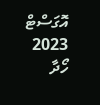އޮގަސްޓް 2023
ހޯދާ